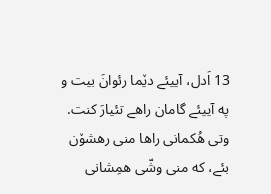13 اَدل، آییئے دێما رئوانَ بیت و په آییئے گامان راهے تئیارَ کنت.
وتی هُکمانی راها منی رهشۆن بئے، که منی وشّی همِشانی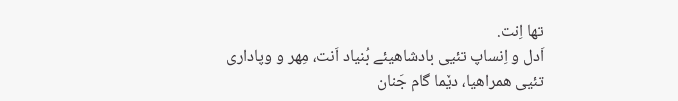تها اِنت.
اَدل و اِنساپ تئیی بادشاهیئے بُنیاد اَنت، مِهر و وپاداری تئیی همراهیا، دێما گام جَنان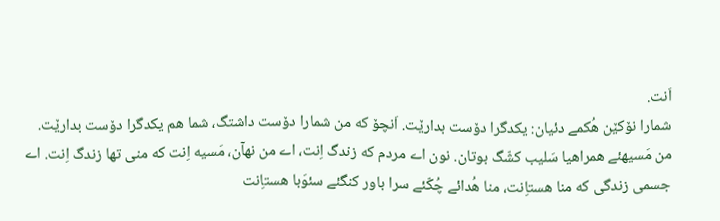اَنت.
شمارا نۆکێن هُکمے دئیان: یکدگرا دۆست بدارێت. اَنچۆ که من شمارا دۆست داشتگ، شما هم یکدگرا دۆست بدارێت.
من مَسیهئے همراهیا سَلیب کشّگ بوتان. نون اے مردم که زندگ اِنت، اے من نهآن، مَسیه اِنت که منی تها زندگ اِنت. اے جسمی زندگی که منا هستاِنت، منا هُدائے چُکّئے سرا باور کنگئے سئوَبا هستاِنت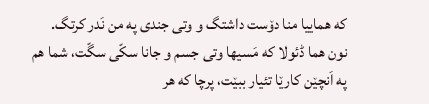که هماییا منا دۆست داشتگ و وتی جندی په من نَدر کرتگ.
نون هما ڈئولا که مَسیها وتی جسم و جانا سکّی سگّت، شما هم په اَنچێن کارێا تئیار ببێت، پرچا که هر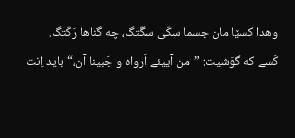وهدا کسێا مان جسما سکّی سگّتگ، چه گناها رَکّتگ.
کَسے که گوَشیت: ”من آییئے اَرواه و جَبینا آن،“ باید اِنت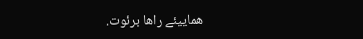هماییئے راها برئوت.